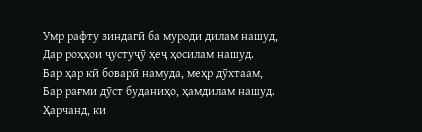Умр рафту зиндагӣ ба муроди дилам нашуд,
Дар роҳҳои ҷустуҷӯ ҳеҷ ҳосилам нашуд.
Бар ҳар кӣ боварӣ намуда, меҳр дӯхтаам,
Бар рағми дӯст буданиҳо, ҳамдилам нашуд.
Ҳарчанд, ки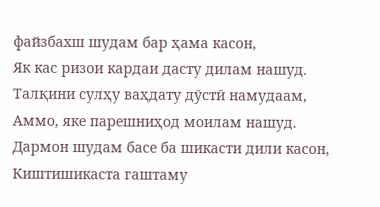файзбахш шудам бар ҳама касон,
Як кас ризои кардаи дасту дилам нашуд.
Талқини сулҳу ваҳдату дӯстӣ намудаам,
Аммо, яке парешниҳод моилам нашуд.
Дармон шудам басе ба шикасти дили касон,
Киштишикаста гаштаму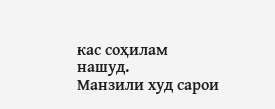кас соҳилам нашуд.
Манзили худ сарои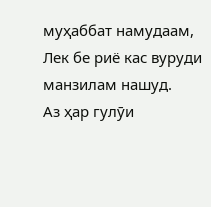муҳаббат намудаам,
Лек бе риё кас вуруди манзилам нашуд.
Аз ҳар гулӯи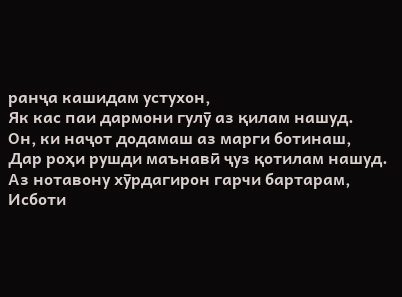ранҷа кашидам устухон,
Як кас паи дармони гулӯ аз қилам нашуд.
Он, ки наҷот додамаш аз марги ботинаш,
Дар роҳи рушди маънавӣ ҷуз қотилам нашуд.
Аз нотавону хӯрдагирон гарчи бартарам,
Исботи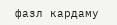фазл кардаму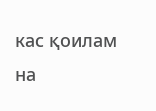кас қоилам на